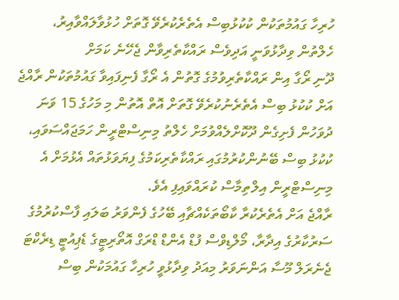ހުރިހާ ގައުމުތަކުން ކުކުޅުބިސް އެތެރެކުރެވޭ ގޮތަށް ހުޅުވާލައްވާއިރު، ހެލްތުން ވިދާޅުވަނީ އަދިވެސް ރައްކާތެރިވާން ޖެހޭނެ ކަމަށް
ދޫނި ރޯގާ އިން ރައްކާތެރިވުމުގެ ގޮތުން އެ ރޯގާ ފެނިފައިވާ ގައުމުތަކުން ރާއްޖެ އަށް ކުކުޅު ބިސް އެތެރެނުކުރެވޭ ގޮތަށް އޮތް އޮތުން މި މަހުގެ 15 ވަނަ ދުވަހުން ފެށިގެން ދޫކޮށްލެއްވުމަށް ހެލްތު މިނިސްޓްރީން ހަމަޖައްސަވައި، ކުކުޅު ބިސް ބޭނުންކުރުމުގައި ރައްކާތެރިކަމުގެ ފިޔަވަޅުތައް އެޅުމަށް އެ މިނިސްޓްރީން އިލްތިމާސް ކުރައްވައިފި އެވެ.
ރާއްޖެ އަށް އެތެރެކުރާ ކާބޯތަކެއްޗާއި ބޭހުގެ ފެންވަރު ބަލައި ފާސްކުރުމުގެ ސަރުކާރުގެ އިދާރާ، މޯލްޑިވްސް ފުޑް އެންޑް ޑްރަގް އޮތޯރިޓީގެ ޑެޕިއުޓީ ޑިރެކްޓަ ޖެނެރަލް މޫސާ އަންނަވަރު މިއަދު ވިދާޅުވީ ހުރިހާ ގައުމަކުން ބިސް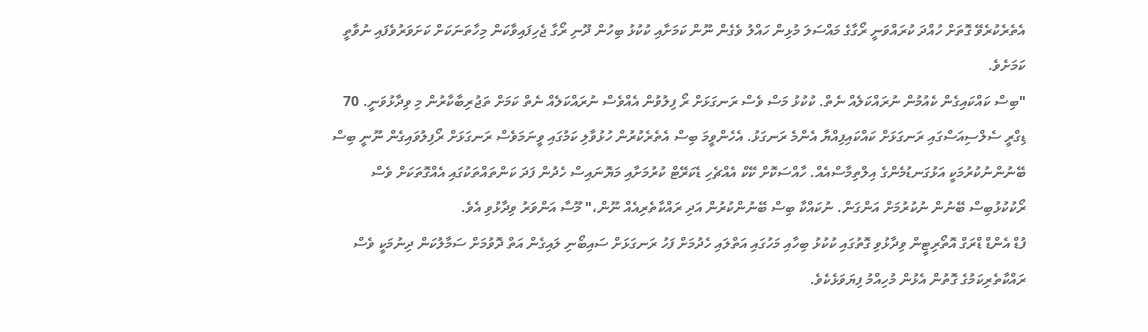އެތެރެކުރެވޭ ގޮތަށް ހުއްދަ ކުރައްވަނީ ރޯގާގެ މައްސަލަ މުޅިން ހައްލު ވެގެން ނޫން ކަމަށާއި ކުކުޅު ބިހުން ދޫނި ރޯގާ ޖެހިފައިވާކަން މިހާތަނަކަށް ކަށަވަރުވެފައި ނުވާތީ ކަމަށެވެ.
"ބިސް ކައްކައިގެން ކެއުމުން ނުރައްކަލެއް ނެތް. ކުކުޅު މަސް ވެސް ރަނގަޅަށް ރޯ ފިލުވުން އެއްވެސް ނުރައްކަލެއް ނެތް ކަމަށް ތަޖުރިބާކާރުން މި ވިދާޅުވަނީ. 70 ޑިގްރީ ސެލްސިއަސްގައި ރަނގަޅަށް ކައްކައިފިއްޔާ އެންމެ ރަނގަޅު. އެހެންވީމަ ބިސް އެތެރެކުރުން ހުޅުވާލި ކަމުގައި ވީނަމަވެސް ރަނގަޅަށް ރޯފިލުވައިގެން ނޫނީ ބިސް ބޭނުންނުކުރުމަކީ އަޅުގަނޑުމެންގެ އިލްތިމާސްއެއް. ހާއްސަކޮށް ކޭކް އެއްޗެހި ޑެކަރޭޓް ކުރުމަށާއި މަޔޮނައިސް ހެދުން ފަދަ ކަންތައްތަކުގައި އެއްގޮތަކަށް ވެސް ރޯކުކުޅުބިސް ބޭނުން ނުކުރުމަށް އަންގަން. ނުކައްކާ ބިސް ބޭނުންކުރުން އަދި ރައްކާތެރިއެއް ނޫން،" މޫސާ އަންވަރު ވިދާޅުވި އެވެ.
ފުޑް އެންޑް ޑްރަގް އޮތޯރިޓީން ވިދާޅުވި ގޮތުގައި ކުކުޅު ބިހާއި މަހުގައި އަތްލައި ހެދުމަށް ފަހު ރަނގަޅަށް ސައިބޯނި ލައިގެން އަތް ދޮވުމަށް ސަމާލުކަން ދިނުމަކީ ވެސް ރައްކާތެރިކަމުގެ ގޮތުން އެޅުން މުހިއްމު ފިޔަވަޅެކެވެ.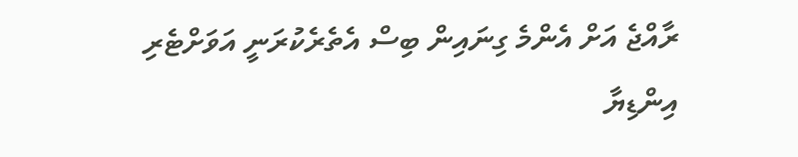ރާއްޖެ އަށް އެންމެ ގިނައިން ބިސް އެތެރެކުރަނީ އަވަށްޓެރި އިންޑިޔާ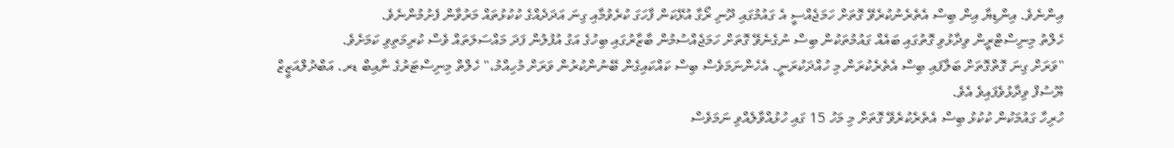އިންނެވެ. އިންޑިޔާ އިން ބިސް އެތެރެނުކުރެވޭ ގޮތަށް ހަމަޖެއްސީ އެ ގައުމުގައި ދޫނި ރޯގާ އުޅޭކަން ފާހަގަ ކުރެވުމާއި ގިނަ އަދަދެއްގެ ކުކުޅުތައް މަރުވާން ފެށުމުންނެވެ.
ހެލްތު މިނިސްޓްރީން ވިދާޅުވި ގޮތުގައި ބައެއް ގައުމުތަކުން ބިސް ނުގެނެވޭ ގޮތަށް ހަމަޖެއްސުމުން ބާޒާރުގައި ބިހުގެ އަގު އުފުލުން ފަދަ މައްސަލަތައް ވެސް ކުރިމަތިވި ކަމަށެވެ.
"ވަރަށް ގިނަ ގޮތްގޮތަށް ބަލާފައި ބިސް އެތެރެކުރަން މި ހުއްދަކުރަނީ. އެހެންނަމަވެސް ބިސް ކައްކައިގެން ބޭނުންކުރުން ވަރަށް މުހިއްމު،" ހެލްތް މިނިސްޓަރުގެ ނާއިބް ޑރ. އަބްދުލްއަޒީޒް ޔޫސުފް ވިދާޅުވެފައިވެ އެވެ.
ހުރިހާ ގައުމަކުން ކުކުޅު ބިސް އެތެރެކުރެވޭ ގޮތަށް މި މަހު 15 ގައި ހުޅުއްވާލެއްވި ނަމަވެސް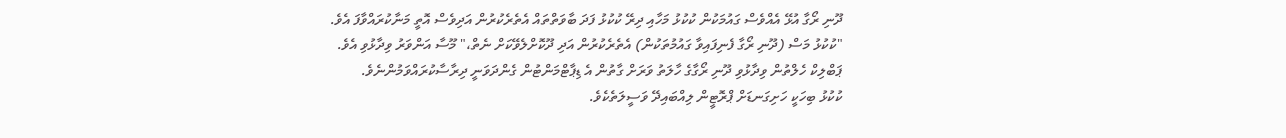ދޫނި ރޯގާ އުޅޭ އެއްވެސް ގައުމަކުން ކުކުޅު މަހާއި ދިރޭ ކުކުޅު ފަދަ ބާވަތްތައް އެތެރެކުރުން އަދިވެސް އޮތީ މަނާކުރައްވާފަ އެވެ.
"ކުކުޅު މަސް (ދޫނި ރޯގާ ފެނިފައިވާ ގައުމުތަކުން) އެތެރެކުރުން އަދި ދޫކޮށްލެވޭކަށް ނެތް،" މޫސާ އަންވަރު ވިދާޅުވި އެވެ.
ޕަބްލިކް ހެލްތުން ވިދާޅުވި ދޫނި ރޯގާގެ ހާލަތު ވަރަށް ގާތުން އެ ޑިޕާޓްމަންޓުން ގެންދަވަނީ ދިރާސާކުރައްވަމުންނެވެ.
ކުކުޅު ބިހަކީ ހަށިގަނޑަށް ޕްރޮޓީން ލިއްބައިދޭ ވަސީލަތެކެވެ.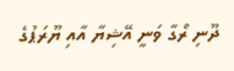ދޫނި ރޯގާ ވަނީ އޭޝިޔާ އާއި ޔޫރަޕުގެ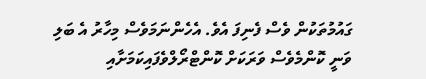ގައުމުތަކުން ވެސް ފެނިފަ އެވެ. އެހެންނަމަވެސް މިހާރު އެ ބަލި ވަނީ ކޮންމެވެސް ވަރަކަށް ކޮންޓްރޯލްވެފައިކަމަށާއި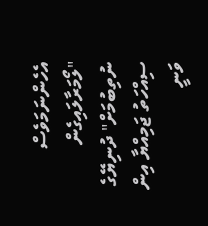އެހެންނަމަވެސް "ލޯމަރާލައިގެން ނުތިބުމަށް" ދުނިޔޭގެ ސިއްހަތު ޖަމިއްޔާ އިން ވަނީ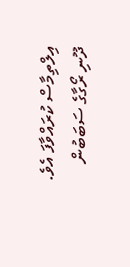އިލްތިމާސް ކުރައްވާފަ އެވެ.
ދޫނި ރޯގާގެ ސަބަބުން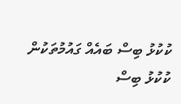ކުކުޅު ބިސް ބައެއް ގައުމުތަކުން ކުކުޅު ބިސް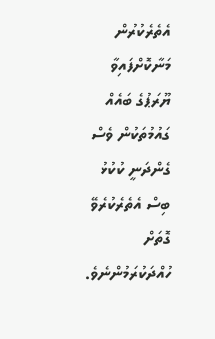އެތެރެކުރުން މަނާކޮށްފައިވާ ޔޫރަޕުގެ ބައެއް ގައުމުތަކުން ވެސް ގެންދަނީ ކުކުޅު ބިސް އެތެރެކުރެވޭ ގޮތަށް ހުއްދަކުރަމުންނެވެ.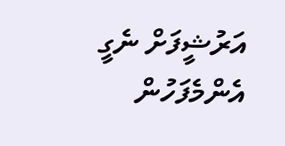އަރުޝީފަށް ނެގީ
އެންމެފަހުން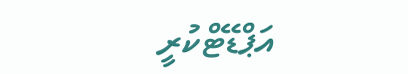އަޕްޑޭޓްކުރީ